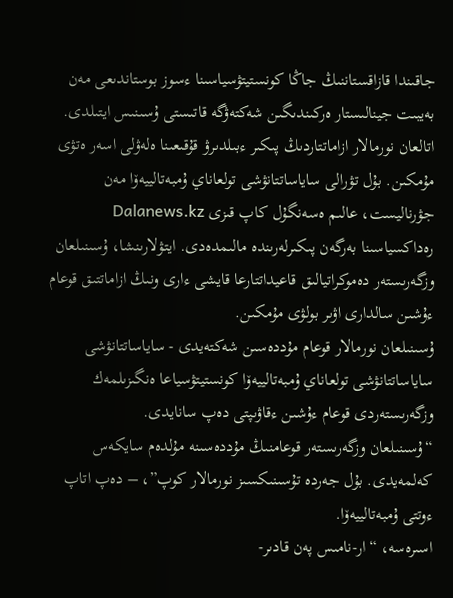جاقىندا قازاقستاننىڭ جاڭا كونستيتۋسياسىنا ءسوز بوستاندىعى مەن بەيبىت جينالىستار ەركىندىگىن شەكتەۋگە قاتىستى ۇسىنىس ايتىلدى. اتالعان نورمالار ازاماتتاردىڭ پىكىر ءبىلدىرۋ قۇقىعىنا ەلەۋلى اسەر ەتۋى مۇمكىن. بۇل تۋرالى ساياساتتانۋشى تولعاناي ۇمبەتالييەۆا مەن جۋرناليست، عالىم ەسەنگۇل كاپ قىزى Dalanews.kz رەداكسياسىنا بەرگەن پىكىرلەرىندە مالىمدەدى. ايتۋلارىنشا، ۇسىنىلعان وزگەرىستەر دەموكراتيالىق قاعيداتتارعا قايشى ءارى ونىڭ ازاماتتىق قوعام ءۇشىن سالدارى اۋىر بولۋى مۇمكىن.
ۇسىنىلعان نورمالار قوعام مۇددەسىن شەكتەيدى - ساياساتتانۋشى
ساياساتتانۋشى تولعاناي ۇمبەتالييەۆا كونستيتۋسياعا ەنگىزىلمەك وزگەرىستەردى قوعام ءۇشىن ءقاۋىپتى دەپ سانايدى.
“ۇسىنىلعان وزگەرىستەر قوعامنىڭ مۇددەسىنە مۇلدەم سايكەس كەلمەيدى. بۇل جەردە تۇسىنىكسىز نورمالار كوپ”، – دەپ اتاپ ءوتتى ۇمبەتالييەۆا.
اسىرەسە، “ار-نامىس پەن قادىر-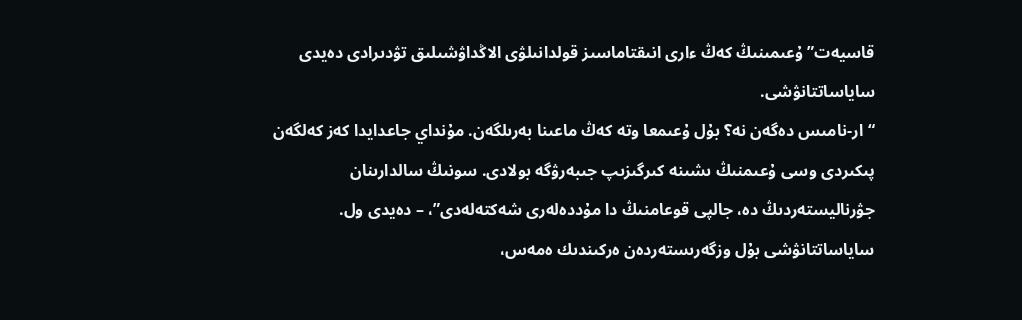قاسيەت” ۇعىمىنىڭ كەڭ ءارى انىقتاماسىز قولدانىلۋى الاڭداۋشىلىق تۋدىرادى دەيدى ساياساتتانۋشى.
“ار-نامىس دەگەن نە؟ بۇل ۇعىمعا وتە كەڭ ماعىنا بەرىلگەن. مۇنداي جاعدايدا كەز كەلگەن پىكىردى وسى ۇعىمنىڭ ىشىنە كىرگىزىپ جىبەرۋگە بولادى. سونىڭ سالدارىنان جۋرناليستەردىڭ دە، جالپى قوعامنىڭ دا مۇددەلەرى شەكتەلەدى”، – دەيدى ول.
ساياساتتانۋشى بۇل وزگەرىستەردەن ەركىندىك ەمەس،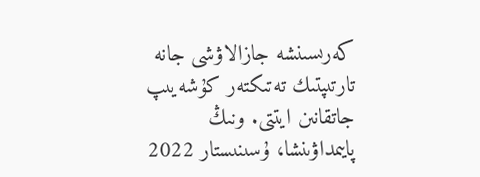كەرىسىنشە جازالاۋشى جانە تارتىپتىك تەتىكتەر كۇشەيىپ جاتقانىن ايتتى. ونىڭ پايىمداۋىنشا، ۇسىنىستار 2022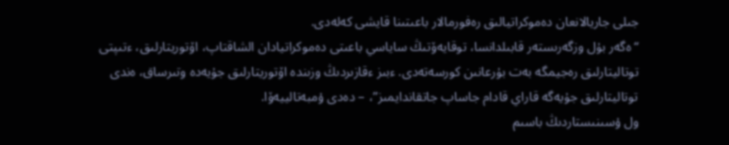جىلى جاريالانعان دەموكراتيالىق رەفورمالار باعىتىنا قايشى كەلەدى.
“ەگەر بۇل وزگەرىستەر قابىلدانسا، توقايەۆتىڭ ساياسي باعىتى دەموكراتيادان الشاقتاپ، اۆتوريتارلىق، ءتىپتى توتاليتارلىق رەجيمگە بەت بۇرعانىن كورسەتەدى. ءبىز ءقازىردىڭ وزىندە اۆتوريتارلىق جۇيەدە وتىرساق، ەندى توتاليتارلىق جۇيەگە قاراي قادام جاساپ جاتقاندايمىز”، – دەدى ۇمبەتالييەۆا.
ول ۇسىنىستاردىڭ باسىم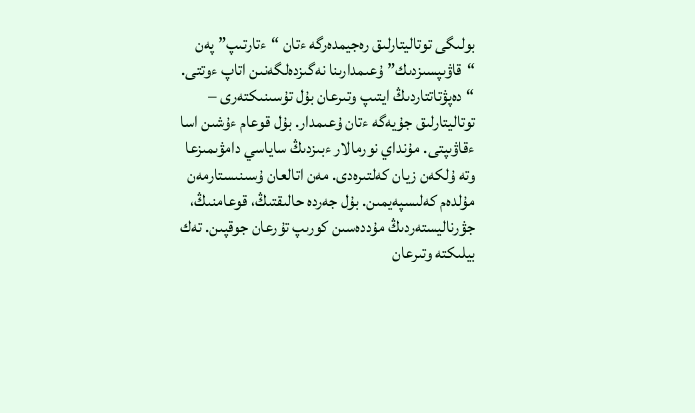بولىگى توتاليتارلىق رەجيمدەرگە ءتان “ءتارتىپ” پەن “قاۋىپسىزدىك” ۇعىمدارىنا نەگىزدەلگەنىن اتاپ ءوتتى.
“دەپۋتاتتاردىڭ ايتىپ وتىرعان بۇل تۇسىنىكتەرى – توتاليتارلىق جۇيەگە ءتان ۇعىمدار. بۇل قوعام ءۇشىن اسا ءقاۋىپتى. مۇنداي نورمالار ءبىزدىڭ ساياسي دامۋىمىزعا وتە ۇلكەن زيان كەلتىرەدى. مەن اتالعان ۇسىنىستارمەن مۇلدەم كەلىسپەيمىن. بۇل جەردە حالىقتىڭ، قوعامنىڭ، جۋرناليستەردىڭ مۇددەسىن كورىپ تۇرعان جوقپىن. تەك بيلىكتە وتىرعان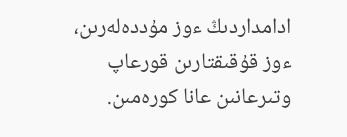ادامداردىڭ ءوز مۇددەلەرىن، ءوز قۇقىقتارىن قورعاپ وتىرعانىن عانا كورەمىن.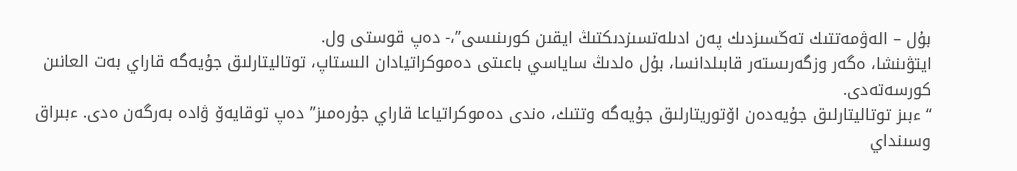بۇل – الەۋمەتتىك تەڭسىزدىك پەن ادىلەتسىزدىكتىڭ ايقىن كورىنىسى”،- دەپ قوستى ول.
ايتۋىنشا، ەگەر وزگەرىستەر قابىلدانسا، بۇل ەلدىڭ ساياسي باعىتى دەموكراتيادان الىستاپ، توتاليتارلىق جۇيەگە قاراي بەت العانىن كورسەتەدى.
“ءبىز توتاليتارلىق جۇيەدەن اۆتوريتارلىق جۇيەگە وتتىك، ەندى دەموكراتياعا قاراي جۇرەمىز” دەپ توقايەۆ ۋادە بەرگەن ەدى. ءبىراق وسىنداي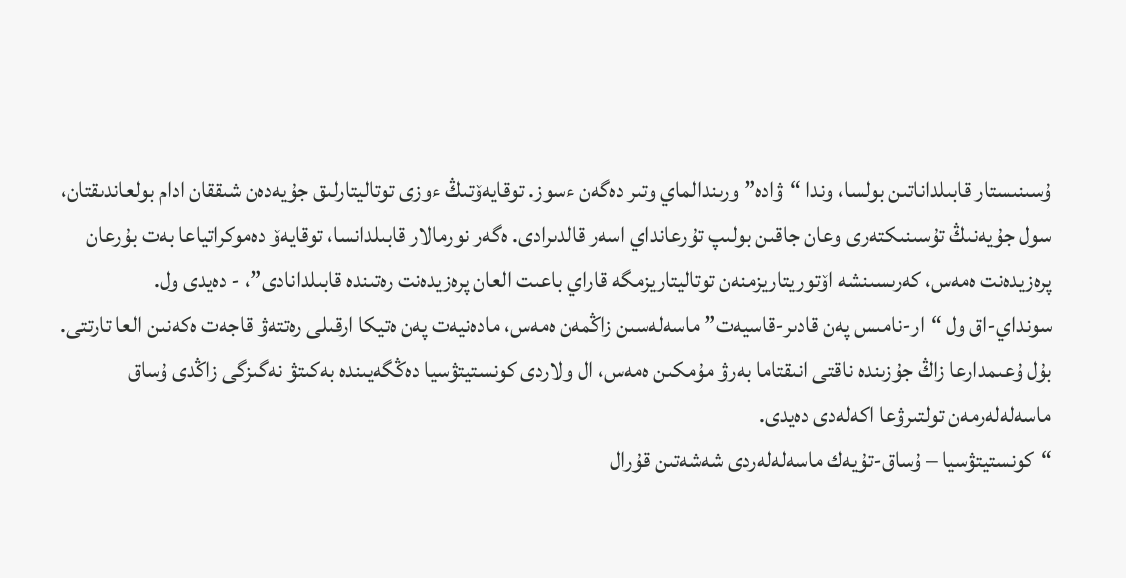ۇسىنىستار قابىلداناتىن بولسا، وندا “ۋادە” ورىندالماي وتىر دەگەن ءسوز. توقايەۆتىڭ ءوزى توتاليتارلىق جۇيەدەن شىققان ادام بولعاندىقتان، سول جۇيەنىڭ تۇسىنىكتەرى وعان جاقىن بولىپ تۇرعانداي اسەر قالدىرادى. ەگەر نورمالار قابىلدانسا، توقايەۆ دەموكراتياعا بەت بۇرعان پرەزيدەنت ەمەس، كەرىسىنشە اۆتوريتاريزمنەن توتاليتاريزمگە قاراي باعىت العان پرەزيدەنت رەتىندە قابىلدانادى”، - دەيدى ول.
سونداي-اق ول “ار-نامىس پەن قادىر-قاسيەت” ماسەلەسىن زاڭمەن ەمەس، مادەنيەت پەن ەتيكا ارقىلى رەتتەۋ قاجەت ەكەنىن العا تارتتى. بۇل ۇعىمدارعا زاڭ جۇزىندە ناقتى انىقتاما بەرۋ مۇمكىن ەمەس، ال ولاردى كونستيتۋسيا دەڭگەيىندە بەكىتۋ نەگىزگى زاڭدى ۇساق ماسەلەلەرمەن تولتىرۋعا اكەلەدى دەيدى.
“كونستيتۋسيا – ۇساق-تۇيەك ماسەلەلەردى شەشەتىن قۇرال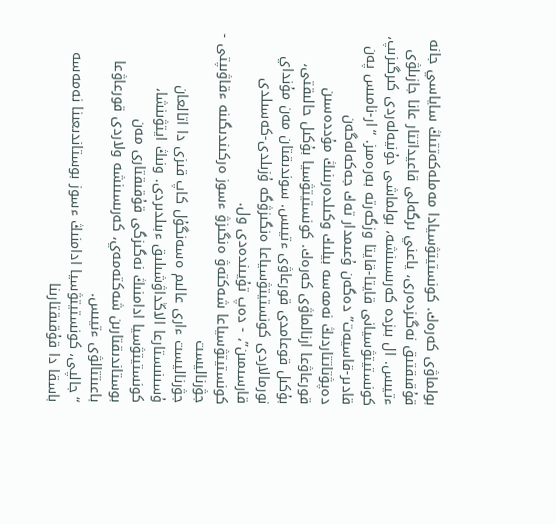بولماۋى كەرەك. كونستيتۋسيادا مەملەكەتتىڭ ساياسي جانە قۇقىقتىق نەگىزدەرى، ياعني ىرگەلى قاعيداتتار عانا جازىلۋى ءتيىس. ال بىزدە كەرىسىنشە، بولماشى دۇنيەلەردى كىرگىزىپ، كونستيتۋسيانى قايتا-قايتا وزگەرتە بەرەمىز. “ار-نامىس پەن قادىر-قاسيەت” دەگەن ۇعىمدار تەك جەكەلەگەن دەپۋتاتتاردىڭ نەمەسە بيلىك وكىلدەرىنىڭ مۇددەسىن قورعاۋعا ارنالماۋى كەرەك. كونستيتۋسيا بۇكىل حالىقتى، بۇكىل قوعامدى قورعاۋى ءتيىس. سوندىقتان مەن مۇنداي نورمالاردى كونستيتۋسياعا ەنگىزۋگە ۇزىلدى-كەسىلدى قارسىمىن”، - دەپ تۇيىندەدى ول.
كونستيتۋسياعا شەكتەۋ ەنگىزۋ ءسوز ەركىندىگىنە ءقاۋىپتى - جۋرناليست
جۋرناليست ءارى عالىم ەسەنگۇل كاپ قىزى دا اتالعان ۇسىنىستارعا الاڭداۋشىلىق ءبىلدىردى. ونىڭ ايتۋىنشا، كونستيتۋسيا ادامنىڭ نەگىزگى قۇقىقتارى مەن بوستاندىقتارىن شەكتەمەي، كەرىسىنشە ولاردى قورعاۋعا باعىتتالۋى ءتيىس.
“جالپى، كونستيتۋسيا ادامنىڭ ءسوز بوستاندىعىنا نەمەسە باسقا دا قۇقىقتارىنا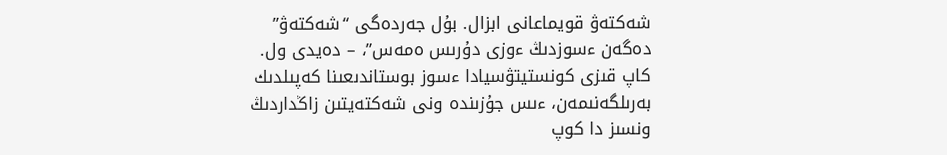شەكتەۋ قويماعانى ابزال. بۇل جەردەگى “شەكتەۋ” دەگەن ءسوزدىڭ ءوزى دۇرىس ەمەس”، – دەيدى ول.
كاپ قىزى كونستيتۋسيادا ءسوز بوستاندىعىنا كەپىلدىك بەرىلگەنىمەن، ءىس جۇزىندە ونى شەكتەيتىن زاڭداردىڭ ونسىز دا كوپ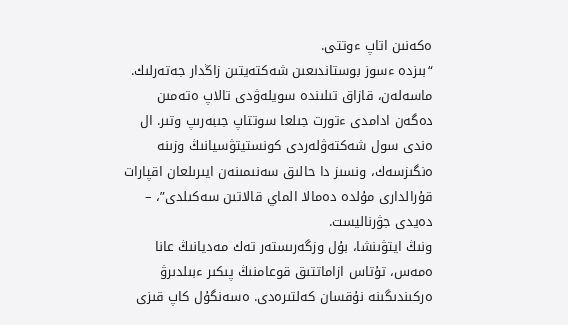ەكەنىن اتاپ ءوتتى.
“بىزدە ءسوز بوستاندىعىن شەكتەيتىن زاڭدار جەتەرلىك. ماسەلەن، قازاق تىلىندە سويلەۋدى تالاپ ەتەمىن دەگەن ادامدى ءتورت جىلعا سوتتاپ جىبەرىپ وتىر. ال ەندى سول شەكتەۋلەردى كونستيتۋسيانىڭ وزىنە ەنگىزسەك، ونسىز دا حالىق سەنىمىنەن ايىرىلعان اقپارات قۇرالدارى مۇلدە دەمالا الماي قالاتىن سەكىلدى”، – دەيدى جۋرناليست.
ونىڭ ايتۋىنشا، بۇل وزگەرىستەر تەك مەديانىڭ عانا ەمەس، تۇتاس ازاماتتىق قوعامنىڭ پىكىر ءبىلدىرۋ ەركىندىگىنە نۇقسان كەلتىرەدى. ەسەنگۇل كاپ قىزى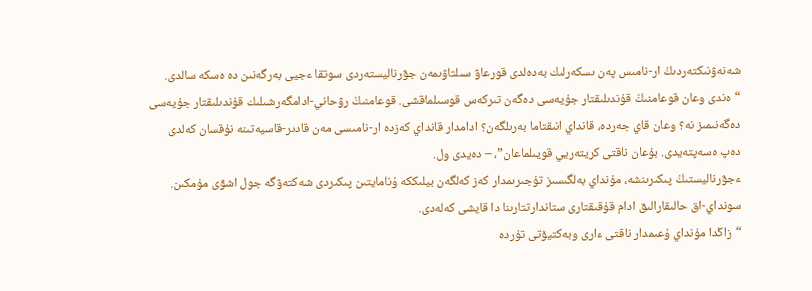شەنەۋنىكتەردىڭ ار-نامىس پەن ىسكەرلىك بەدەلدى قورعاۋ سىلتاۋىمەن جۋرناليستەردى سوتقا ءجيى بەرگەنىن دە ەسكە سالدى.
“ەندى وعان قوعامنىڭ قۇندىلىقتار جۇيەسى دەگەن تىركەس قوسىلماقشى. قوعامنىڭ رۋحاني-ادامگەرشىلىك قۇندىلىقتار جۇيەسى دەگەنىمىز نە؟ وعان قاي جەردە، قانداي انىقتاما بەرىلگەن؟ ادامدار قانداي كەزدە ار-نامىسى مەن قادىر-قاسيەتىنە نۇقسان كەلدى دەپ ەسەپتەيدى. بۇعان ناقتى كريتەريي قويىلماعان”، – دەيدى ول.
ءجۋرناليستىڭ پىكىرىنشە، مۇنداي بەلگىسىز تۇجىرىمدار كەز كەلگەن بيلىككە ۇنامايتىن پىكىردى شەكتەۋگە جول اشۋى مۇمكىن. سونداي-اق حالىقارالىق ادام قۇقىقتارى ستاندارتتارىنا دا قايشى كەلەدى.
“زاڭدا مۇنداي ۇعىمدار ناقتى ءارى وبەكتيۆتى تۇردە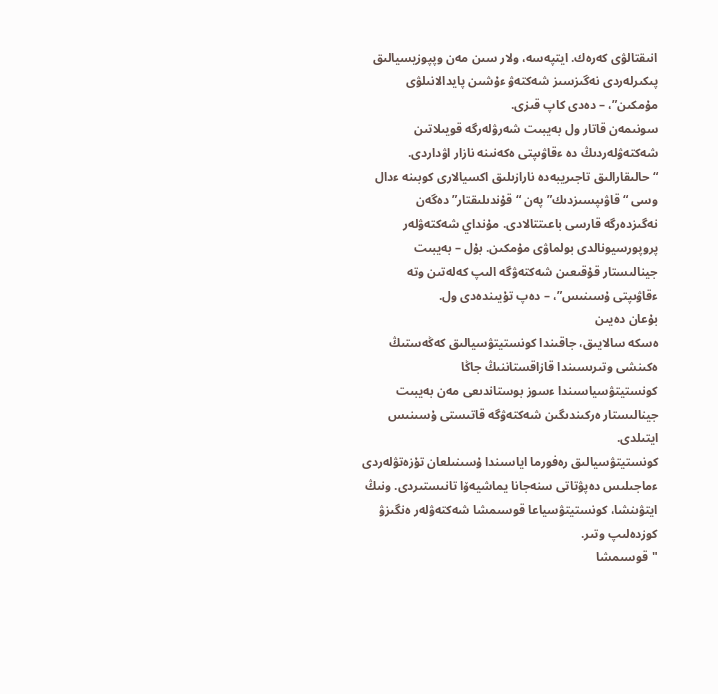انىقتالۋى كەرەك. ايتپەسە، ولار سىن مەن وپپوزيسيالىق پىكىرلەردى نەگىزسىز شەكتەۋ ءۇشىن پايدالانىلۋى مۇمكىن”، – دەدى كاپ قىزى.
سونىمەن قاتار ول بەيبىت شەرۋلەرگە قويىلاتىن شەكتەۋلەردىڭ دە ءقاۋىپتى ەكەنىنە نازار اۋداردى.
“حالىقارالىق تاجىريبەدە نارازىلىق اكسيالارى كوبىنە ءدال وسى “قاۋىپسىزدىك” پەن “قۇندىلىقتار” دەگەن نەگىزدەرگە قارسى باعىتتالادى. مۇنداي شەكتەۋلەر پروپورسيونالدى بولماۋى مۇمكىن. بۇل – بەيبىت جينالىستار قۇقىعىن شەكتەۋگە الىپ كەلەتىن وتە ءقاۋىپتى ۇسىنىس”، – دەپ تۇيىندەدى ول.
بۇعان دەيىن
ەسكە سالايىق، جاقىندا كونستيتۋسيالىق كەڭەستىڭ ەكىنشى وتىرىسىندا قازاقستاننىڭ جاڭا كونستيتۋسياسىندا ءسوز بوستاندىعى مەن بەيبىت جينالىستار ەركىندىگىن شەكتەۋگە قاتىستى ۇسىنىس ايتىلدى.
كونستيتۋسيالىق رەفورما اياسىندا ۇسىنىلعان تۇزەتۋلەردى ءماجىلىس دەپۋتاتى سنەجانا يماشيەۆا تانىستىردى. ونىڭ ايتۋىنشا، كونستيتۋسياعا قوسىمشا شەكتەۋلەر ەنگىزۋ كوزدەلىپ وتىر.
"قوسىمشا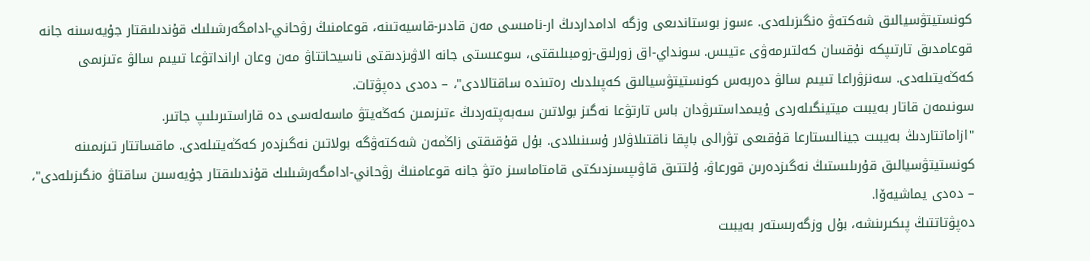كونستيتۋسيالىق شەكتەۋ ەنگىزىلەدى. ءسوز بوستاندىعى وزگە ادامداردىڭ ار-نامىسى مەن قادىر-قاسيەتىنە، قوعامنىڭ رۋحاني-ادامگەرشىلىك قۇندىلىقتار جۇيەسىنە جانە قوعامدىق تارتىپكە نۇقسان كەلتىرمەۋى ءتيىس. سونداي-اق زورلىق-زومبىلىقتى، سوعىستى جانە الاۋىزدىقتى ناسيحاتتاۋ مەن وعان ارانداتۋعا تىيىم سالۋ ءتىزىمى كەڭەيتىلەدى. سەنزۋراعا تىيىم سالۋ دەربەس كونستيتۋسيالىق كەپىلدىك رەتىندە ساقتالادى"، – دەدى دەپۋتات.
سونىمەن قاتار بەيبىت ميتينگىلەردى ۇيىمداستىرۋدان باس تارتۋعا نەگىز بولاتىن سەبەپتەردىڭ ءتىزىمىن كەڭەيتۋ ماسەلەسى دە قاراستىرىلىپ جاتىر.
"ازاماتتاردىڭ بەيبىت جينالىستارعا قۇقىعى تۋرالى باپقا ناقتىلاۋلار ۇسىنىلادى. بۇل قۇقىقتى زاڭمەن شەكتەۋگە بولاتىن نەگىزدەر كەڭەيتىلەدى. ماقساتتار تىزىمىنە كونستيتۋسيالىق قۇرىلىستىڭ نەگىزدەرىن قورعاۋ، ۇلتتىق قاۋىپسىزدىكتى قامتاماسىز ەتۋ جانە قوعامنىڭ رۋحاني-ادامگەرشىلىك قۇندىلىقتار جۇيەسىن ساقتاۋ ەنگىزىلەدى"، – دەدى يماشيەۆا.
دەپۋتاتتىڭ پىكىرىنشە، بۇل وزگەرىستەر بەيبىت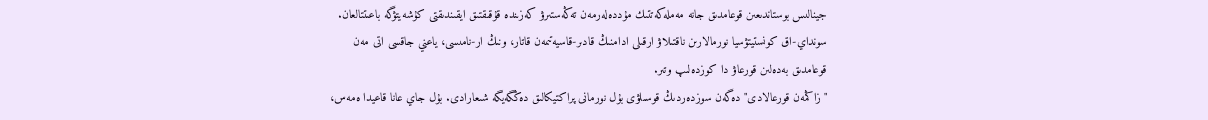جينالىس بوستاندىعىن قوعامدىق جانە مەملەكەتتىك مۇددەلەرمەن تەڭەستىرۋ كەزىندە قۇقىقتىق ايقىندىقتى كۇشەيتۋگە باعىتتالعان.
سونداي-اق كونستيتۋسيا نورمالارىن ناقتىلاۋ ارقىلى ادامنىڭ قادىر-قاسيەتىمەن قاتار، ونىڭ ار-نامىسى، ياعني جاقسى اتى مەن قوعامدىق بەدەلىن قورعاۋ دا كوزدەلىپ وتىر.
"زاڭمەن قورعالادى" دەگەن سوزدەردىڭ قوسىلۋى بۇل نورمانى پراكتيكالىق دەڭگەيگە شىعارادى. بۇل جاي عانا قاعيدا ەمەس،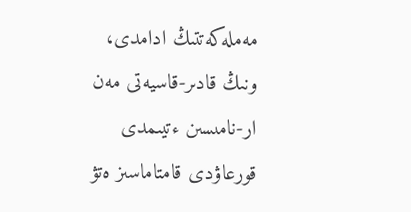مەملەكەتتىڭ ادامدى، ونىڭ قادىر-قاسيەتى مەن ار-نامىسىن ءتيىمدى قورعاۋدى قامتاماسىز ەتۋ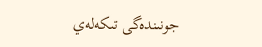جونىندەگى تىكەلەي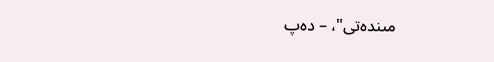مىندەتى"، – دەپ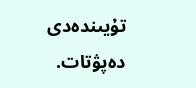تۇيىندەدى دەپۋتات.